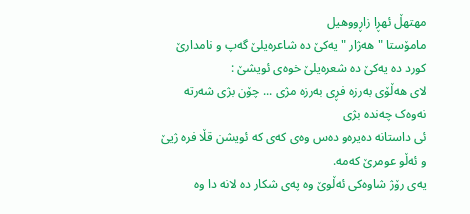مهتهڵ ئهڕا زاڕووهیل
مامۆستا " هەژار " یەکێ دە شاعرەیلێ گەپ و نامدارێ کورد دە یەکێ دە شعرەیلێ خوەی ئویشێ :
لای هەڵۆی بەرزە فڕی بەرزە مژی ... چۆن بژی شەرتە نەوەک چەندە بژی
ئی داستانە دەیرەو دەس وەی کەی کە ئویشن قڵا فرە ژیێ و ئەڵو عومرێ کەمە.
یەی رۆژ شاوەکی ئەڵوێ وە پەی شکار دە لانە دا وە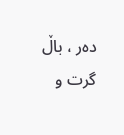دەر ، باڵ گرت و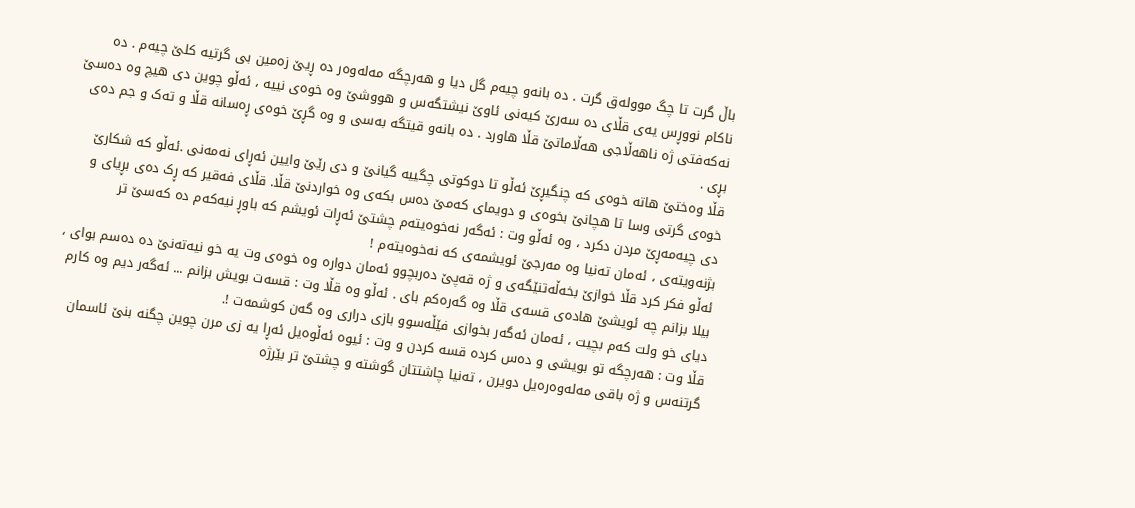باڵ گرت تا چگ موولەق گرت . دە بانەو چیەم گل دیا و هەرچگە مەلەوەر دە ڕیێ زەمین بی گرتیە کلێ چیەم . دە ناکام نووڕس یەی قڵای دە سەرێ کیەنی ئاوێ نیشتگەس و هووشێ وە خوەی نییە ، ئەڵو چوین دی هیچ وە دەسێ نەکەفتی ژە ناهەڵاجی هەڵاماتێ قڵا هاورد . دە بانەو قیتگە بەسی و وە گڕێ خوەی ڕەسانە قڵا و تەک و جم دەی بڕی .
قڵا وەختێ هاتە خوەی کە چنگیڕێ ئەڵو تا دوکوتی چگییە گیانێ و دی رێێ وایین ئەڕای نەمەنی .ئەڵو کە شکارێ خوەی گرتی وسا تا هچانێ بخوەی و دویمای کەمێ دەس بکەی وە خواردنێ قڵا. قڵای فەقیر کە ڕک دەی بڕیای و دی چیەمەڕێ مردن دکرد ، وە ئەڵو وت : ئەگەر نەخوەیتەم چشتێ ئەڕات ئویشم کە باوڕ نیەکەم دە کەسێ تر بژنەویتەی ، ئەمان تەنیا وە مەرجێ ئویشمەی کە نەخوەیتەم !
ئەڵو فکر کرد قڵا خوازێ بخەڵەتنێگەی و ژە قەپێ دەربچوو ئەمان دوارە وە خوەی وت یە خو نیەتەنێ دە دەسم بوای ، بیلا بزانم چە ئویشێ هادەی قسەی قڵا وە گەرەکم بای . ئەڵو وە قڵا وت : قسەت بویش بزانم ... ئەگەر دیم وە کارم دیای خو ولت کەم بچیت ، ئەمان ئەگەر بخوازی فێڵەسوو بازی دراری وە گەن کوشمەت !.
قڵا وت : هەرچگە تو بویشی و دەس کردە قسە کردن و وت : ئیوە ئەڵوەیل ئەڕا یە زی مرن چوین چگنە بنێ ئاسمان گرتنەس و ژە باقی مەلەوەرەیل دویرن ، تەنیا چاشتتان گوشتە و چشتێ تر بێرژە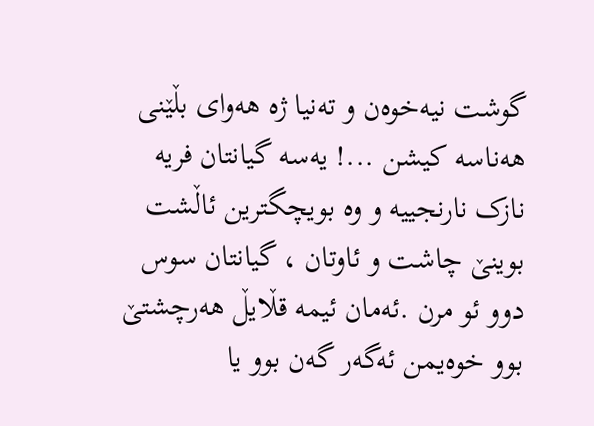گوشت نیەخوەن و تەنیا ژە هەوای بڵێنی هەناسە کیشن ...! یەسە گیانتان فریە نازک نارنجییە و وە بویچگترین ئاڵشت بوینێ چاشت و ئاوتان ، گیانتان سوس دوو ئو مرن .ئەمان ئیمە قڵایڵ هەرچشتێ بوو خوەیمن ئەگەر گەن بوو یا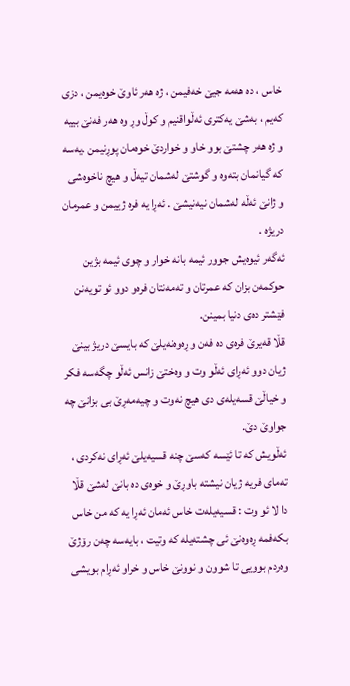خاس ، دە هەمە جیێ خەفیمن ، ژە هەر ئاوێ خوەیمن ، دزی کەیم ، بەشێ یەکتری ئەڵواقنیم و کوڵ وڕ وە هەر فەنێ بییە و ژە هەر چشتێ بوو خاو و خواردێ خوەمان پوڕنیمن .یەسە کە گیانمان بتەوە و گوشتێ لەشمان تیەڵ و هیچ ناخوەشی و ژانێ ئەڵە لەشمان نیەنیشێ . ئەڕا یە فرە ژییمن و عمرمان دریژە .
ئەگەر ئیوەیش جوور ئیمە بانە خوار و چوی ئیمە بژین حوکمەن بزان کە عمرتان و تەمەنتان فرەو دوو ئو تویەنن فێشتر دەی دنیا بمینن.
قڵا قەیرێ فرەی دە فەن و ڕەوەنەیلێ کە بایسێ دریژ بینێ ژیان دوو ئەڕای ئەڵو وت و وەختێ زانس ئەڵو چگەسە فکر و خیاڵێ قسەیلەی دی هیچ نەوت و چیەمەڕێ بی بزانێ چە جواوێ دێ.
ئەڵویش کە تا ئێسە کەسێ چنە قسیەیلێ ئەڕای نەکردی ، تەمای فریە ژیان نیشتە باوڕێ و خوەی دە بانێ لەشێ قڵا دا لا ئو وت : قسیەیلەت خاس ئەمان ئەڕا یە کە من خاس بکەفمە ڕەوەنێ ئی چشتەیلە کە وتیت ، بایەسە چەن رۆژێ وەردم بوویی تا شوون و نوونێ خاس و خراو ئەڕام بویشی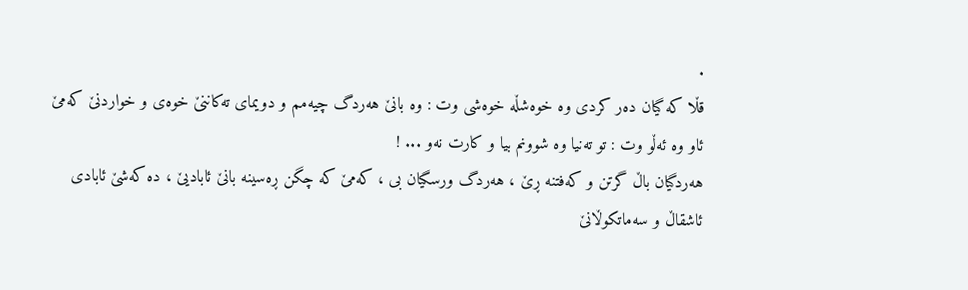.
قڵا کە گیان دەر کردی وە خوەشڵە خوەشی وت : وە بانێ هەردگ چیەمم و دویمای تەکاننێ خوەی و خواردنێ کەمێ ئاو وە ئەڵو وت : تو تەنیا وە شوونم بیا و کارت نەو ... !
هەردگیان باڵ گرتن و کەفتنە ڕێ ، هەردگ ورسگیان بی ، کەمێ کە چگن ڕەسینە بانێ ئابادیێ ، دە کەشێ ئابادی ئاشقاڵ و سەماتکوڵانێ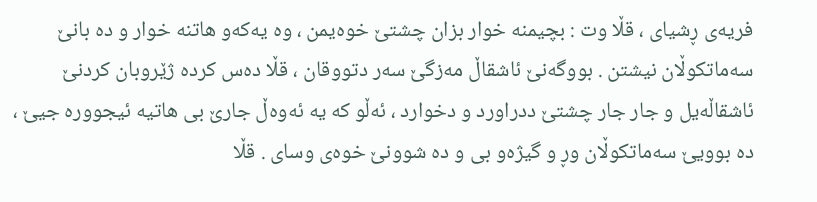فریەی ڕشیای ، قڵا وت : بچیمنە خوار بزان چشتێ خوەیمن ، وە یەکەو هاتنە خوار و دە بانێ سەماتکوڵان نیشتن . بووگەنێ ئاشقاڵ مەزگێ سەر دتووقان ، قڵا دەس کردە ژێروبان کردنێ ئاشقاڵەیل و جار جار چشتێ ددراورد و دخوارد ، ئەڵو کە یە ئەوەڵ جارێ بی هاتیە ئیجوورە جیێ ، دە بوویێ سەماتکوڵان وڕ و گیژەو بی و دە شوونێ خوەی وسای . قڵا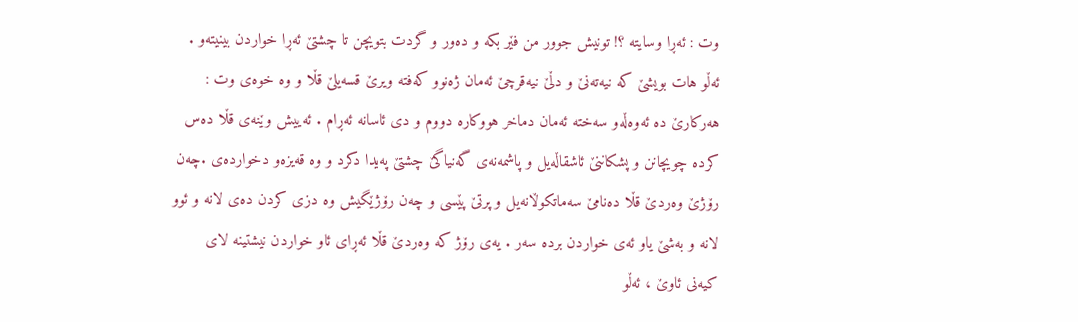وت : ئەڕا وسایتە ؟! تونیش جوور من فێر بکە و دەور و گردت بتویچن تا چشتێ ئەڕا خواردن بینیتەو .
ئەڵو هات بویشێ کە نیەتەنێ و دڵێ نیەقرچێ ئەمان ژەنوو کەفتە ویرێ قسەیلێ قڵا و وە خوەی وت : هەرکارێ دە ئەوەڵەو سەختە ئەمان دماخر هووکارە دووم و دی ئاسانە ئەڕام . ئەییش وێنەی قڵا دەس کردە چویچانن و پشکاننێ ئاشقاڵەیل و پاشمەنەی گەنیاگێ چشتێ پەیدا دکرد و وە قەیزەو دخواردەی .چەن رۆژێ وەردێ قڵا دەنامێ سەماتکوڵانەیل و پرتێ پێسی و چەن رۆژێگیش وە دزی کردن دەی لانە و ئوو لانە و بەشێ یاو ئەی خواردن بردە سەر . یەی رۆژ کە وەردێ قڵا ئەڕای ئاو خواردن نیشتینە لای کیەنی ئاوێ ، ئەڵو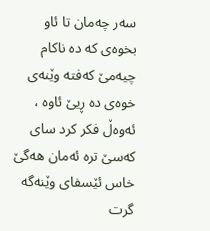سەر چەمان تا ئاو بخوەی کە دە ناکام چیەمێ کەفتە وێنەی خوەی دە ڕیێ ئاوە ، ئەوەڵ فکر کرد سای کەسێ ترە ئەمان هەگێ خاس ئێسفای وێنەگە گرت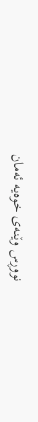نووڕس وێنەی خوەیە ئەمان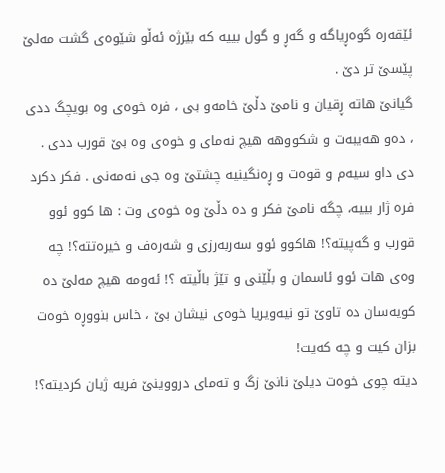ئێقەرە گوەڕیاگە و گەڕ و گول بییە کە بێرژە ئەڵو شێوەی گشت مەلێ پێسێ تر دێ .
گیانێ هاتە ڕقیان و نامێ دڵێ خامەو بی ، فرە خوەی وە بویچگ ددی ، دەو هەیبەت و شکووهە هیچ نەمای و خوەی وە بێ قورب ددی . دی داو سیەم و قوەت و ڕەنگینیە چشتێ وە جی نەمەنی . فکر دکرد فرە ژار بییە، چگە نامێ فکر و دە دڵێ وە خوەی وت : ها کوو ئوو قورب و گەپیتە؟! هاکوو ئوو سەربەرزی و شەرەف و خیرەتتە؟! چە وەی هات ئوو ئاسمان و بڵێنی و تێژ باڵیتە ؟! ئەومە هیچ مەلێ دە کویەسان دە تاوێ تو نیەویریا خوەی نیشان بێ ، خاس بنووڕە خوەت بزان کیت و چە کەیت!
دیتە چوی خوەت دیلێ نانێ زگ و تەمای درووینێ فریە ژیان کردیتە؟!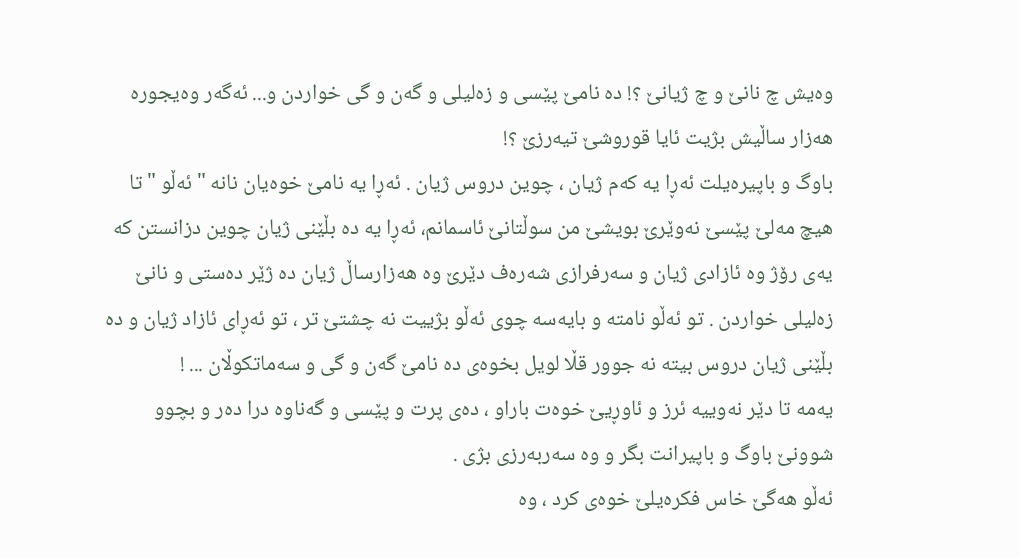وەیش چ نانێ و چ ژیانێ ؟! دە نامێ پێسی و زەلیلی و گەن و گی خواردن و... ئەگەر وەیجورە هەزار ساڵیش بژیت ئایا قوروشێ تیەرزێ ؟!
باوگ و باپیرەیلت ئەڕا یە کەم ژیان ، چوین دروس ژیان . ئەڕا یە نامێ خوەیان نانە " ئەڵو " تا هیچ مەلێ پێسێ نەوێرێ بویشێ من سوڵتانێ ئاسمانم، ئەڕا یە دە بڵێنی ژیان چوین دزانستن کە یەی رۆژ وە ئازادی ژیان و سەرفرازی شەرەف دێرێ وە هەزارساڵ ژیان دە ژێر دەستی و نانێ زەلیلی خواردن . تو ئەڵو نامتە و بایەسە چوی ئەڵو بژییت نە چشتێ تر ، تو ئەڕای ئازاد ژیان و دە بڵێنی ژیان دروس بیتە نە جوور قڵا لویل بخوەی دە نامێ گەن و گی و سەماتکوڵان ... !
یەمە تا دێر نەوییە ئرز و ئاوڕیێ خوەت باراو ، دەی پرت و پێسی و گەناوە درا دەر و بچوو شوونێ باوگ و باپیرانت بگر و وە سەربەرزی بژی .
ئەڵو هەگێ خاس فکرەیلێ خوەی کرد ، وە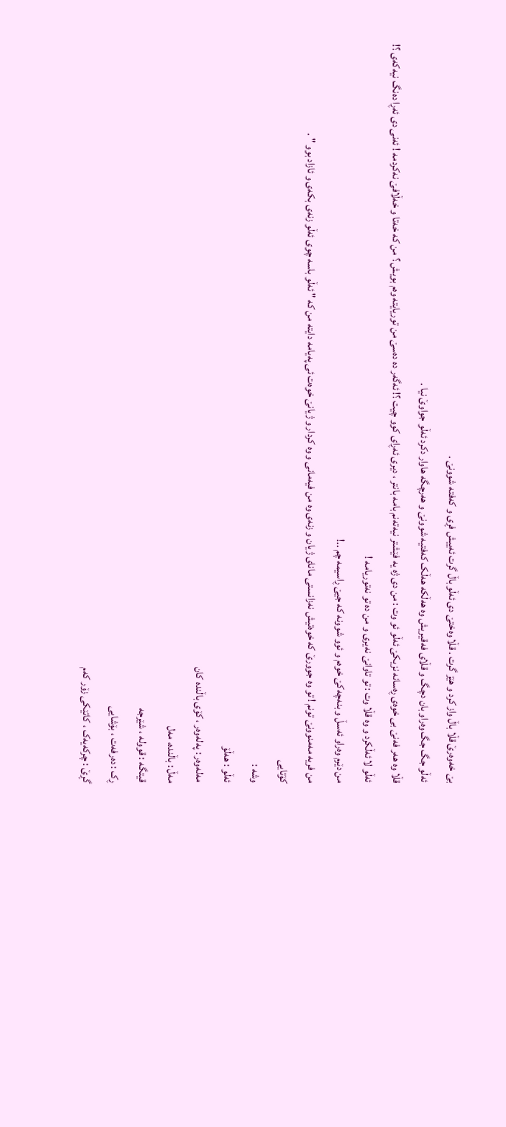بێ خەوەرێ قڵا باڵ واز کرد و هێز گرت . قڵا وەختێ دی ئەڵو باڵ گرت ئەییش فڕی و کەفتە شوونێ .
ئەڵو جگ جگ وەراو بان دچگ و قڵای فەقیریش وە هەڵکە هەڵک کەفتیە شوونێ و هەرچگە هاوار دکرد ئەڵو جواوێ نیا .
قڵا وە هەر فەنێ بی خوەی ڕەسانە نزیکێ ئەڵو ئو وت : من دی ژە یە فێشتر نیەتەنم بامە بانتر ، دیری ئەڕای کوو چیت ؟! ئەگەر دە دەسێ من توریایتە وەم بویش ؟ من کە خەتا و خەڵافێ نەکردمە ! ئەنی دی ئەڕا دەنگ نیەکەی ؟!
ئەڵو لا ئەڵکرد و وە قڵا وت : تو تاوانێ نەیری و من دە تو نەتوریامە !
من دێرم وەراو ئەسڵ و بنەچەکێ خوەم و ئوو شوونە کە جیێ ڕاسیمە چم ..!
من فریە مەمنوونێ تونم ! تو وە جوورێ کە خوەتیش نەزانستی مانای ژیان و زنەی وە من فیەمانی و وە کردار و ژیانێ خوەت ئی پەیامە دایتە من کە " ئەڵو باسە چوی ئەڵو زنەی بکەی و ئازاد بوو " .
کۆتایی
وشە :
ئەڵو : هەڵۆ
مەلەوەر : پەلەوەر ، کۆی باڵندە کان
مەڵ : باڵندە، مەل
قیتگە : قوولە ، شێرجە
ڕک : دەرفەت ، بۆشایی
گڕێ : چرکەیەک ، کاتێکی زۆر کەم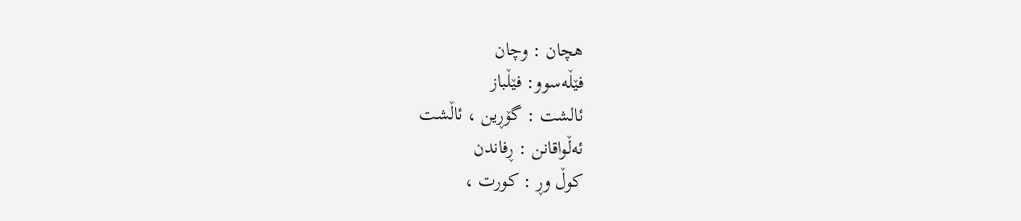هچان : وچان
فێڵەسوو: فێڵباز
ئالشت : گۆڕین ، ئاڵشت
ئەڵواقانن : ڕفاندن
کوڵ وڕ : کورت ،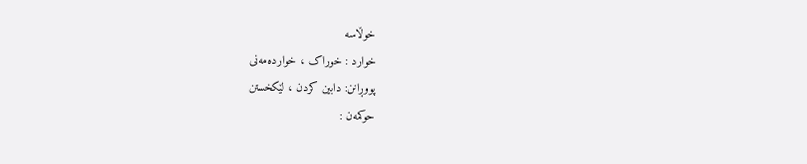خوڵاسە
خوارد : خوراک ، خواردەمەنی
پووڕانن: دابین کردن ، لێکخستن
حوکمەن :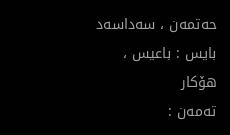حەتمەن ، سەداسەد
بایس : باعیس ، هۆکار
تەمەن :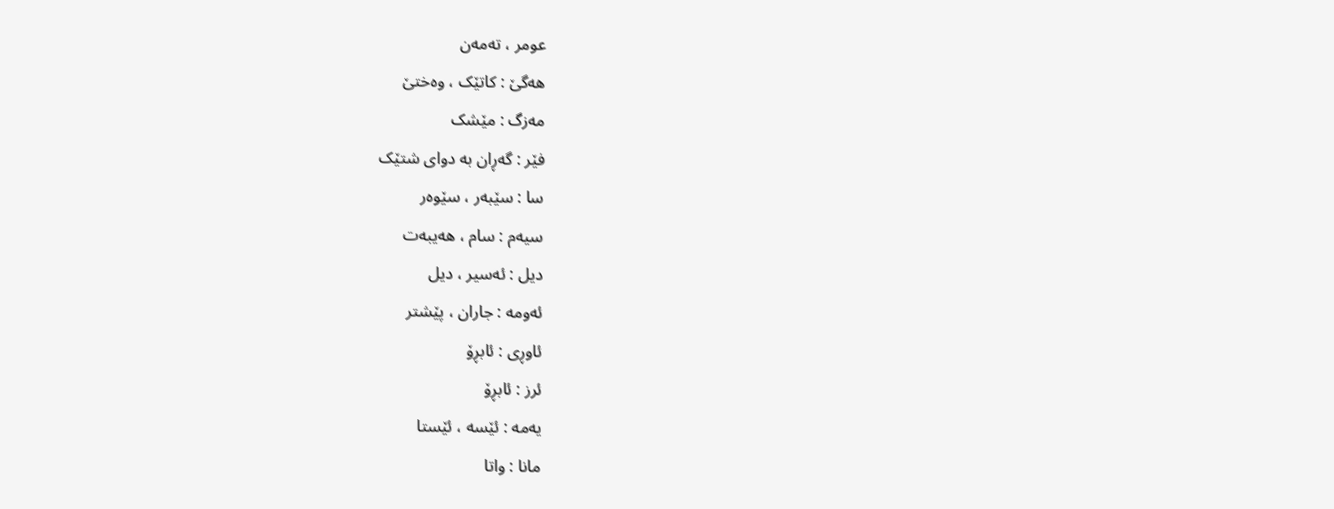عومر ، تەمەن
هەگێ : کاتێک ، وەختێ
مەزگ : مێشک
فێر : گەڕان بە دوای شتێک
سا : سێبەر ، سێوەر
سیەم : سام ، هەیبەت
دیل : ئەسیر ، دیل
ئەومە : جاران ، پێشتر
ئاوڕی : ئابڕۆ
ئرز : ئابڕۆ
یەمە : ئێسە ، ئێستا
مانا : واتا